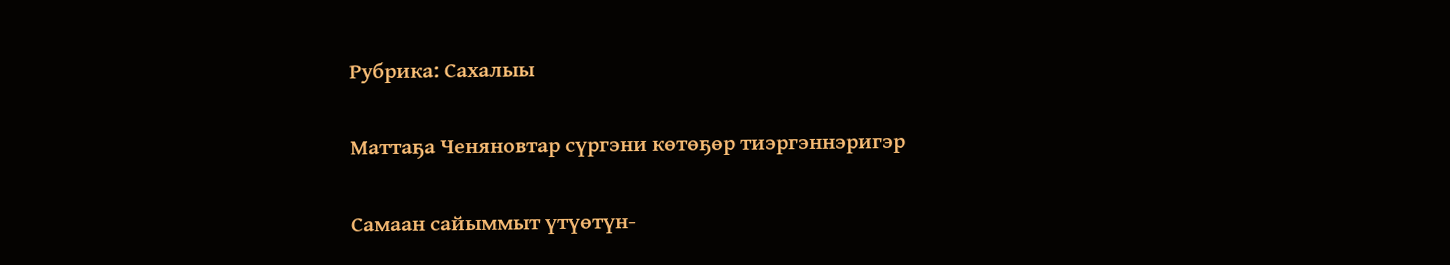Рубрика: Сахалыы

Маттаҕа Ченяновтар сүргэни көтөҕөр тиэргэннэригэр

Самаан сайыммыт үтүөтүн-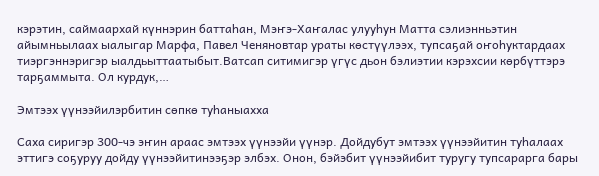кэрэтин, саймаархай күннэрин баттаһан, Мэҥэ-Хаҥалас улууһун Матта сэлиэнньэтин айымньылаах ыалыгар Марфа, Павел Ченяновтар ураты көстүүлээх, тупсаҕай оҥоһуктардаах тиэргэннэригэр ыалдьыттаатыбыт.Ватсап ситимигэр үгүс дьон бэлиэтии кэрэхсии көрбүттэрэ тарҕаммыта. Ол курдук,…

Эмтээх үүнээйилэрбитин сөпкө туһаныахха

Саха сиригэр 300‑чэ эҥин араас эмтээх үүнээйи үүнэр. Дойдубут эмтээх үүнээйитин туһалаах эттигэ соҕуруу дойду үүнээйитинээҕэр элбэх. Онон, бэйэбит үүнээйибит туругу тупсарарга бары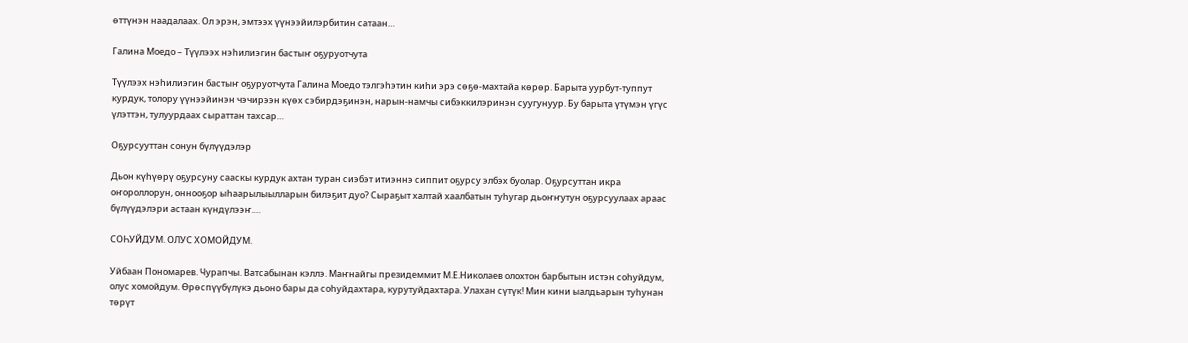өттүнэн наадалаах. Ол эрэн, эмтээх үүнээйилэрбитин сатаан…

Галина Моедо – Түүлээх нэһилиэгин бастыҥ оҕуруотчута

Түүлээх нэһилиэгин бастыҥ оҕуруотчута Галина Моедо тэлгэһэтин киһи эрэ сөҕө-махтайа көрөр. Барыта уурбут-туппут курдук, толору үүнээйинэн чэчирээн күөх сэбирдэҕинэн, нарын-намчы сибэккилэринэн суугунуур. Бу барыта үтүмэн үгүс үлэттэн, тулуурдаах сыраттан тахсар…

Оҕурсууттан сонун бүлүүдэлэр

Дьон күһүөрү оҕурсуну сааскы курдук ахтан туран сиэбэт итиэннэ сиппит оҕурсу элбэх буолар. Оҕурсуттан икра оҥороллорун, оннооҕор ыһаарылыылларын билэҕит дуо? Сыраҕыт халтай хаалбатын туһугар дьоҥҥутун оҕурсуулаах араас бүлүүдэлэри астаан күндүлээҥ.…

СОҺУЙДУМ. ОЛУС ХОМОЙДУМ.

Уйбаан Пономарев. Чурапчы. Ватсабынан кэллэ. Маҥнайгы президеммит М.Е.Николаев олохтон барбытын истэн соһуйдум, олус хомойдум. Өрөспүүбүлүкэ дьоно бары да соһуйдахтара, курутуйдахтара. Улахан сүтүк! Мин кини ыалдьарын туһунан төрүт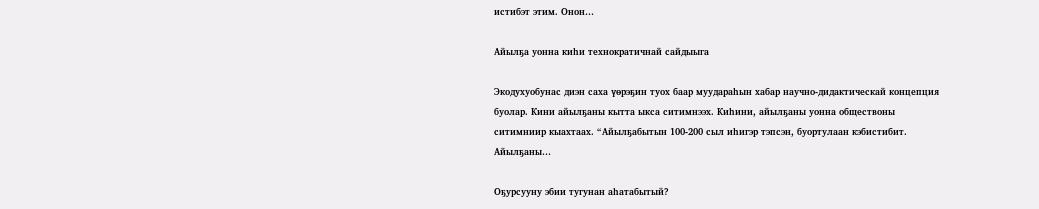истибэт этим. Онон…

Айылҕа уонна киһи технократичнай сайдыыга

Экодухуобунас диэн саха үөрэҕин туох баар муудараһын хабар научно-дидактическай концепция буолар. Кини айылҕаны кытта ыкса ситимнээх. Киһини, айылҕаны уонна обществоны ситимниир кыахтаах. “Айылҕабытын 100-200 сыл иһигэр тэпсэн, буортулаан кэбистибит. Айылҕаны…

Оҕурсууну эбии тугунан аhатабытый?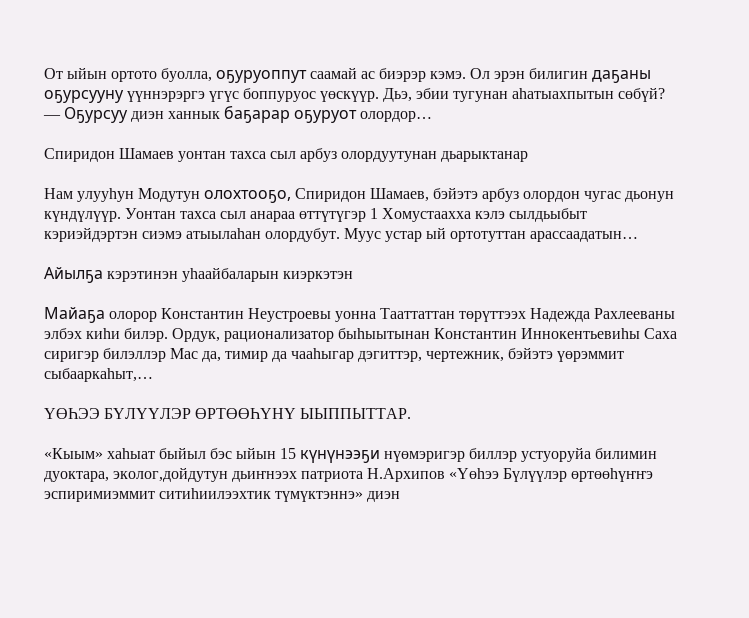От ыйын ортото буолла, оҕуруоппут саамай ас биэрэр кэмэ. Ол эрэн билигин даҕаны оҕурсууну үүннэрэргэ үгүс боппуруос үөскүүр. Дьэ, эбии тугунан аһатыахпытын сөбүй? — Оҕурсуу диэн ханнык баҕарар оҕуруот олордор…

Спиридон Шамаев уонтан тахса сыл арбуз олордуутунан дьарыктанар

Нам улууһун Модутун олохтооҕо, Спиридон Шамаев, бэйэтэ арбуз олордон чугас дьонун күндүлүүр. Уонтан тахса сыл анараа өттүтүгэр 1 Хомустаахха кэлэ сылдьыбыт кэриэйдэртэн сиэмэ атыылаһан олордубут. Муус устар ый ортотуттан арассаадатын…

Айылҕа кэрэтинэн уһаайбаларын киэркэтэн

Майаҕа олорор Константин Неустроевы уонна Тааттаттан төрүттээх Надежда Рахлееваны элбэх киһи билэр. Ордук, рационализатор быһыытынан Константин Иннокентьевиһы Саха сиригэр билэллэр Мас да, тимир да чааһыгар дэгиттэр, чертежник, бэйэтэ үөрэммит сыбааркаһыт,…

ҮӨҺЭЭ БҮЛҮҮЛЭР ӨРТӨӨҺҮНҮ ЫЫППЫТТАР.

«Кыым» хаһыат быйыл бэс ыйын 15 күнүнээҕи нүөмэригэр биллэр устуоруйа билимин дуоктара, эколог,дойдутун дьиҥнээх патриота Н.Архипов «Үөһээ Бүлүүлэр өртөөһүҥҥэ эспиримиэммит ситиһиилээхтик түмүктэннэ» диэн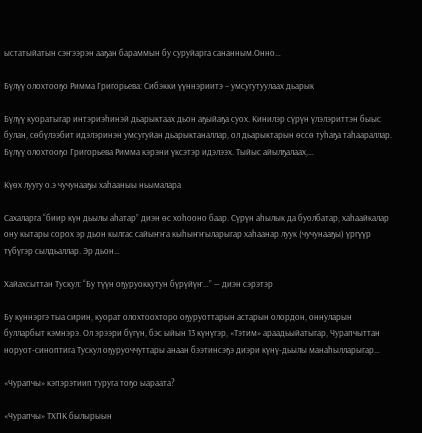ыстатыйатын сэҥээрэн ааҕан бараммын бу суруйарга сананным.Онно…

Бүлүү олохтооҕо Римма Григорьева: Сибэкки үүннэриитэ – умсугутуулаах дьарык

Бүлүү куоратыгар интэриэһинэй дьарыктаах дьон аҕыйаҕа суох. Кинилэр сүрүн үлэлэриттэн быыс булан, сөбүлээбит идэлэринэн умсугуйан дьарыктаналлар, ол дьарыктарын өссө туһаҕа таһаараллар. Бүлүү олохтооҕо Григорьева Римма кэрэни үксэтэр идэлээх. Тыйыс айылҕалаах,…

Күөх луугу о.э чучунааҕы хаһааныы ньымалара

Сахаларга “биир күн дьылы аһатар” диэн өс хоһооно баар. Сүрүн аһылык да буолбатар, хаһаайкалар ону кытары сорох эр дьон кылгас сайыҥҥа кыһыҥҥыларыгар хаһаанар луук (чучунааҕы) үргүүр түбүгэр сылдьаллар. Эр дьон…

Хайахсыттан Тускул: “Бу түүн оҕуруоккутун бүрүйүҥ…” — диэн сэрэтэр

Бу күннэргэ тыа сирин, куорат олохтоохторо оҕуруоттарын астарын олордон, оннуларын булларбыт кэмнэрэ. Ол эрээри бүгүн, бэс ыйын 13 күнүгэр, «Тэтим» араадьыйатыгар, Чурапчыттан норуот-синоптига Тускул оҕуруоччуттары анаан бээтинсэҕэ диэри күнү-дьылы манаһылларыгар…

«Чурапчы» кэпэрэтиип туруга тоҕо ыараата?

«Чурапчы» ТХПК былырыын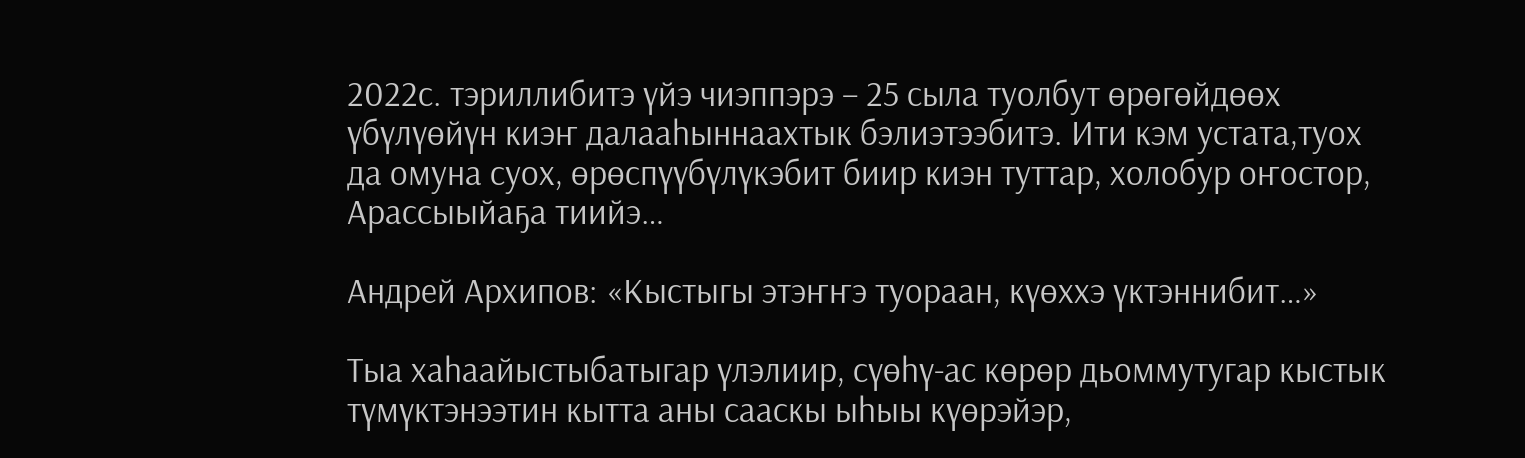2022с. тэриллибитэ үйэ чиэппэрэ – 25 сыла туолбут өрөгөйдөөх үбүлүөйүн киэҥ далааһыннаахтык бэлиэтээбитэ. Ити кэм устата,туох да омуна суох, өрөспүүбүлүкэбит биир киэн туттар, холобур оҥостор, Арассыыйаҕа тиийэ…

Андрей Архипов: «Кыстыгы этэҥҥэ туораан, күөххэ үктэннибит…»

Тыа хаһаайыстыбатыгар үлэлиир, сүөһү-ас көрөр дьоммутугар кыстык түмүктэнээтин кытта аны сааскы ыһыы күөрэйэр,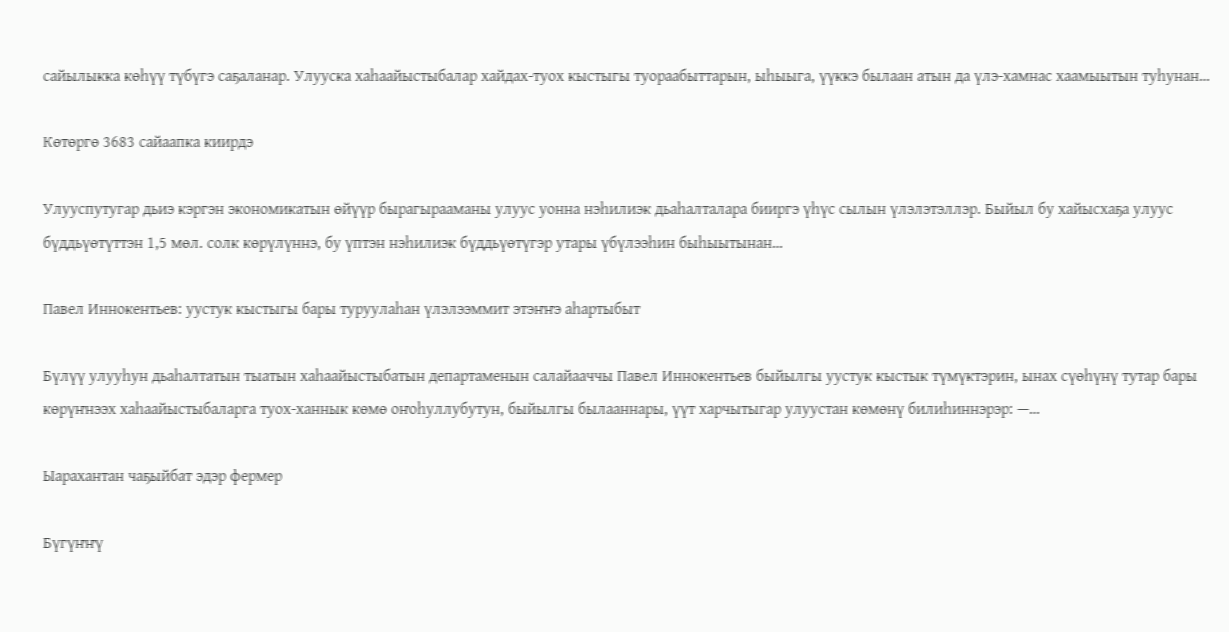сайылыкка көһүү түбүгэ саҕаланар. Улууска хаһаайыстыбалар хайдах-туох кыстыгы туораабыттарын, ыһыыга, үүккэ былаан атын да үлэ-хамнас хаамыытын туһунан…

Көтөргө 3683 сайаапка киирдэ

Улууспутугар дьиэ кэргэн экономикатын өйүүр бырагырааманы улуус уонна нэһилиэк дьаһалталара бииргэ үһүс сылын үлэлэтэллэр. Быйыл бу хайысхаҕа улуус бүддьүөтүттэн 1,5 мөл. солк көрүлүннэ, бу үптэн нэһилиэк бүддьүөтүгэр утары үбүлээһин быһыытынан…

Павел Иннокентьев: уустук кыстыгы бары туруулаһан үлэлээммит этэҥҥэ аһартыбыт

Бүлүү улууһун дьаһалтатын тыатын хаһаайыстыбатын департаменын салайааччы Павел Иннокентьев быйылгы уустук кыстык түмүктэрин, ынах сүөһүнү тутар бары көрүҥнээх хаһаайыстыбаларга туох-ханнык көмө оҥоһуллубутун, быйылгы былааннары, үүт харчытыгар улуустан көмөнү билиһиннэрэр: —…

Ыарахантан чаҕыйбат эдэр фермер

Бүгүҥҥү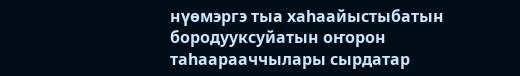нүөмэргэ тыа хаһаайыстыбатын бородууксуйатын оҥорон таһаарааччылары сырдатар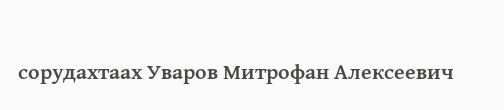сорудахтаах Уваров Митрофан Алексеевич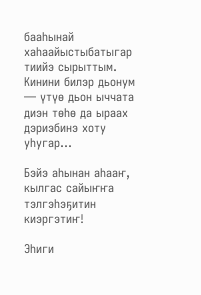бааһынай хаһаайыстыбатыгар тиийэ сырыттым. Кинини билэр дьонум — үтүө дьон ыччата диэн төһө да ыраах дэриэбинэ хоту уһугар…

Бэйэ аһынан аһааҥ, кылгас сайыҥҥа тэлгэһэҕитин киэргэтиҥ!

Эһиги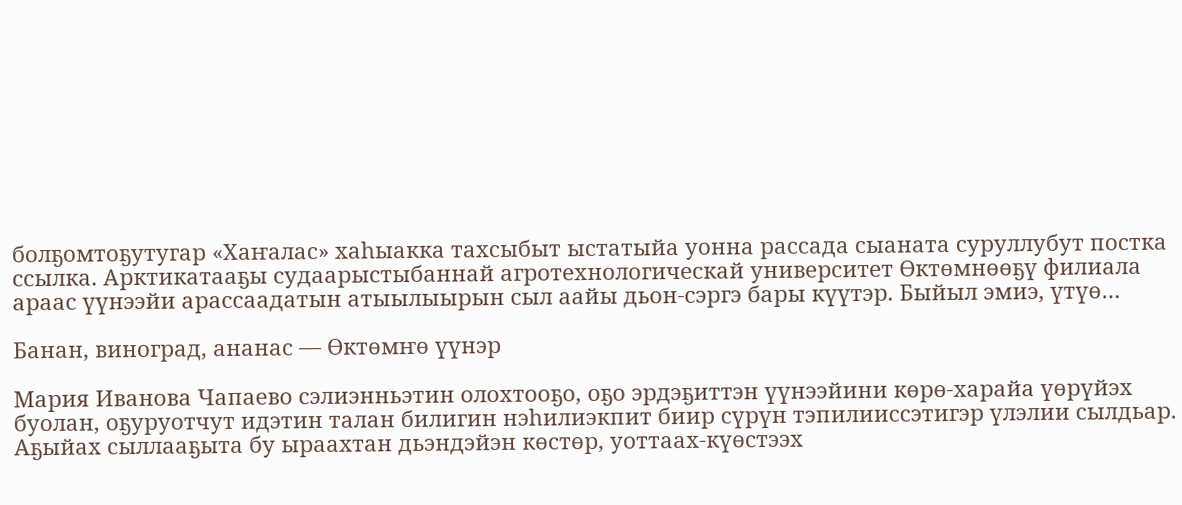болҕомтоҕутугар «Хаҥалас» хаһыакка тахсыбыт ыстатыйа уонна рассада сыаната суруллубут постка ссылка. Арктикатааҕы судаарыстыбаннай агротехнологическай университет Өктөмнөөҕү филиала араас үүнээйи арассаадатын атыылыырын сыл аайы дьон-сэргэ бары күүтэр. Быйыл эмиэ, үтүө…

Банан, виноград, ананас — Өктөмҥө үүнэр

Мария Иванова Чапаево сэлиэнньэтин олохтооҕо, оҕо эрдэҕиттэн үүнээйини көрө-харайа үөрүйэх буолан, оҕуруотчут идэтин талан билигин нэһилиэкпит биир сүрүн тэпилииссэтигэр үлэлии сылдьар. Аҕыйах сыллааҕыта бу ыраахтан дьэндэйэн көстөр, уоттаах-күөстээх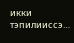икки тэпилииссэ…